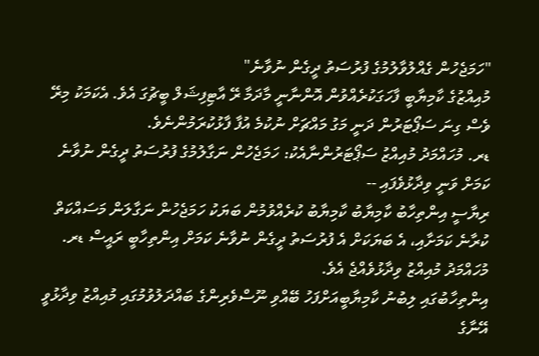"ހަމަޖެހުން ގެއްލުވާލުމުގެ ފުރުސަތު ދީގެން ނުވާނެ"
މުއިއްޒުގެ ކާމިޔާބީ ފާހަގަކުރެއްވުން އޮންނާނީ މާދަމާ ރޭ އާޓިފިޝަލް ބީޗުގަ އެވެ. އެކަމަކު މިރޭ ވެސް ގިނަ ސަޕޯޓަރުން ދަނީ މަގު މައްޗަށް ނުކުމެ އުފާ ފާޅުކުރަމުންނެވެ.
ޑރ. މުހައްމަދު މުއިއްޒު ސަޕޯޓަރުންނާއެކު: ހަމަޖެހުން ނަގާލުމުގެ ފުރުސަތު ދީގެން ނުވާނެ ކަމަށް ވަނީ ވިދާޅުވެފައި --
ރިޔާސީ އިންތިހާބު ކާމިޔާބު ކާމިޔާބު ކުރެއްވުމުން ބަޔަކު ހަމަޖެހުން ނަގާލަން މަސައްކަތް ކުރާނެ ކަމަށާއި، އެ ބަޔަކަށް އެ ފުރުސަތު ދީގެން ނުވާނެ ކަމަށް އިންތިހާބީ ރައީސް ޑރ. މުހައްމަދު މުއިއްޒު ވިދާޅުވެއްޖެ އެވެ.
އިންތިހާބުގައި ލިބުނު ކާމިޔާބީއަށްފަހު ބޭއްވި ނޫސްވެރިންގެ ބައްދަލުވުމުގައި މުއިއްޒު ވިދާޅުވީ އޭނާގެ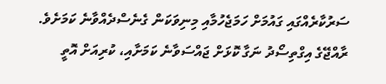ސަރުކާރެއްގައި ގައުމަށް ހަމަޖެހުމާއި މިނިވަކަން ގެނެސްދެއްވާނެ ކަމަށެވެ. ރާއްޖޭގެ އިގްތިސޯދު ނަގާ ކޮޅަށް ޖައްސަވާނެ ކަމަށާއި، ކުރިއަށް އޮތީ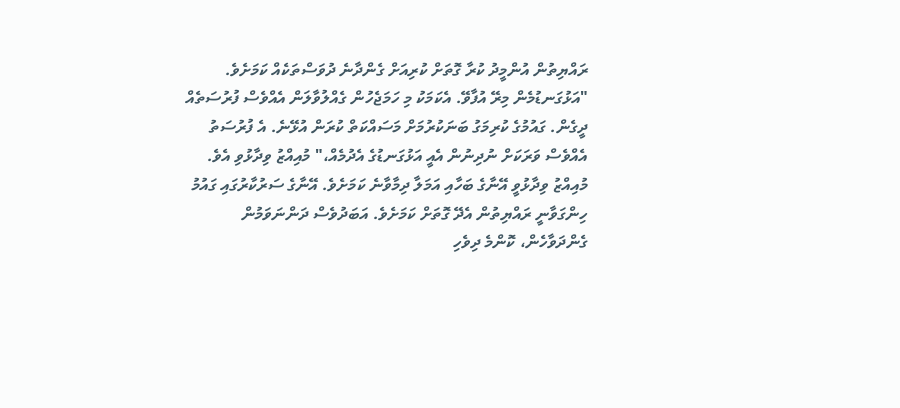ރައްޔިތުން އުންމީދު ކުރާ ގޮތަށް ކުރިއަށް ގެންދާނެ ދުވަސްތަކެއް ކަމަށެވެ.
"އަޅުގަނޑުމެން މިރޭ އުފާވޭ. އެކަމަކު މި ހަމަޖެހުން ގެއްލުވާލަން އެއްވެސް ފުރުސަތެއް ދީގެން. ގައުމުގެ ކުރިމަގު ބަނަކުރުމަށް މަސައްކަތް ކުރަން އުޅޭނެ. އެ ފުރުސަތު އެއްވެސް ވަރަކަށް ނުދިނުން އެއީ އަޅުގަނޑުގެ އެދުމެއް،" މުއިއްޒު ވިދާޅުވި އެވެ.
މުއިއްޒު ވިދާޅުވީ އޭނާގެ ބަހާއި އަމަލާ ދިމާވާނެ ކަމަށެވެ. އޭނާގެ ސަރުކާރުގައި ގައުމު ހިންގަވާނީ ރައްޔިތުން އެދޭ ގޮތަށް ކަމަށެވެ. އަބަދުވެސް ދަންނަވަމުން ގެންދަވާހެން، ކޮންމެ ދިވެހި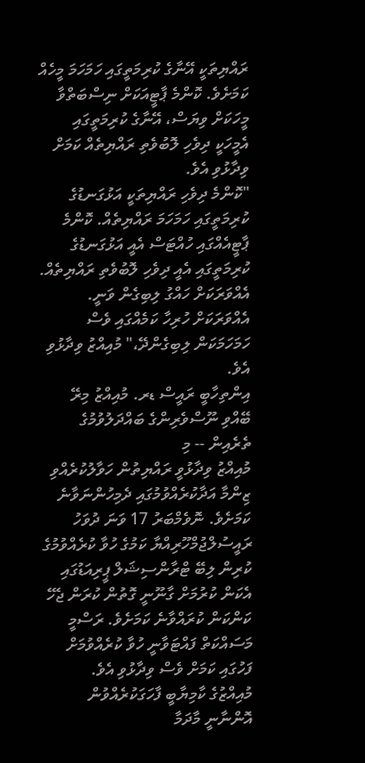ރައްޔިތަކީ އޭނާގެ ކުރިމަތީގައި ހަމަހަމަ މީހެއް ކަމަށެވެ. ކޮންމެ ޕާޓީއަކަށް ނިސްބަތްވާ މީހަކަށް ވިޔަސް، އޭނާގެ ކުރިމަތީގައި އެމީހަކީ ދިވެހި ލޮބުވެތި ރައްޔިތެއް ކަމަށް ވިދާޅުވި އެވެ.
"ކޮންމެ ދިވެހި ރައްޔިތަކީ އަޅުގަނޑުގެ ކުރިމަތީގައި ހަމަހަމަ ރައްޔިތެއް. ކޮންމެ ޕާޓީއެއްގައި ހުއްޓަސް އެއީ އަޅުގަނޑުގެ ކުރިމަތީގައި އެއީ ދިވެހި ލޮބުވެތި ރައްޔިތެއް. އެއްވަރަކަށް ހައްގު ލިބިގެން ވަނީ. އެއްވަރަކަށް ހުރިހާ ކަމެއްގައި ވެސް ހަމަހަމަކަން ލިބިގެންދޭ،" މުއިއްޒު ވިދާޅުވި އެވެ.
އިންތިހާބީ ރައީސް ޑރ. މުއިއްޒު މިރޭ ބޭއްވި ނޫސްވެރިންގެ ބައްދަލުވުމުގެ ތެރެއިން -- މި
މުއިއްޒު ވިދާޅުވީ ރައްޔިތުން ހަވާލުކުރެއްވި ޒިންމާ އަދާކުރެއްވުމުގައި ދެމިހުންނަވާނެ ކަމަށެވެ. ނޮވެމްބަރު 17 ވަނަ ދުވަހު ރައީސުލްޖުމްހޫރިއްޔާ ކަމުގެ ހުވާ ކުރެއްވުމުގެ ކުރިން ލިބޭ ޓްރާންސިޝަލް ޕީރިއަޑުގައި އެކަން ކުރުމަށް ގާނޫނީ ގޮތުން ކުރަން ޖެހޭ ކަންކަން ކުރައްވާނެ ކަމަށެވެ. ރަސްމީ މަސައްކަތް ފައްޓަވާނީ ހުވާ ކުރެއްވުމަށް ފަހުގައި ކަމަށް ވެސް ވިދާޅުވި އެވެ.
މުއިއްޒުގެ ކާމިޔާބީ ފާހަގަކުރެއްވުން އޮންނާނީ މާދަމާ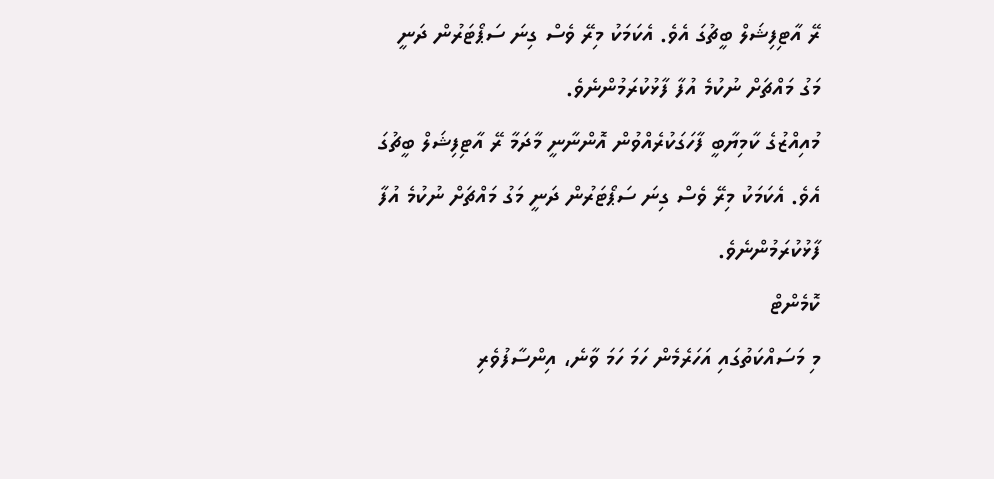ރޭ އާޓިފިޝަލް ބީޗުގަ އެވެ. އެކަމަކު މިރޭ ވެސް ގިނަ ސަޕޯޓަރުން ދަނީ މަގު މައްޗަށް ނުކުމެ އުފާ ފާޅުކުރަމުންނެވެ.
މުއިއްޒުގެ ކާމިޔާބީ ފާހަގަކުރެއްވުން އޮންނާނީ މާދަމާ ރޭ އާޓިފިޝަލް ބީޗުގަ އެވެ. އެކަމަކު މިރޭ ވެސް ގިނަ ސަޕޯޓަރުން ދަނީ މަގު މައްޗަށް ނުކުމެ އުފާ ފާޅުކުރަމުންނެވެ.
ކޮމެންޓް
މި މަސައްކަތުގައި އަހަރެމެން ހަމަ ހަމަ ވާނެ، އިންސާފުވެރި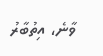ވާނެ، އިތުބާރު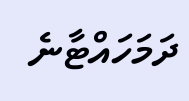ދަމަހައްޓާނެ